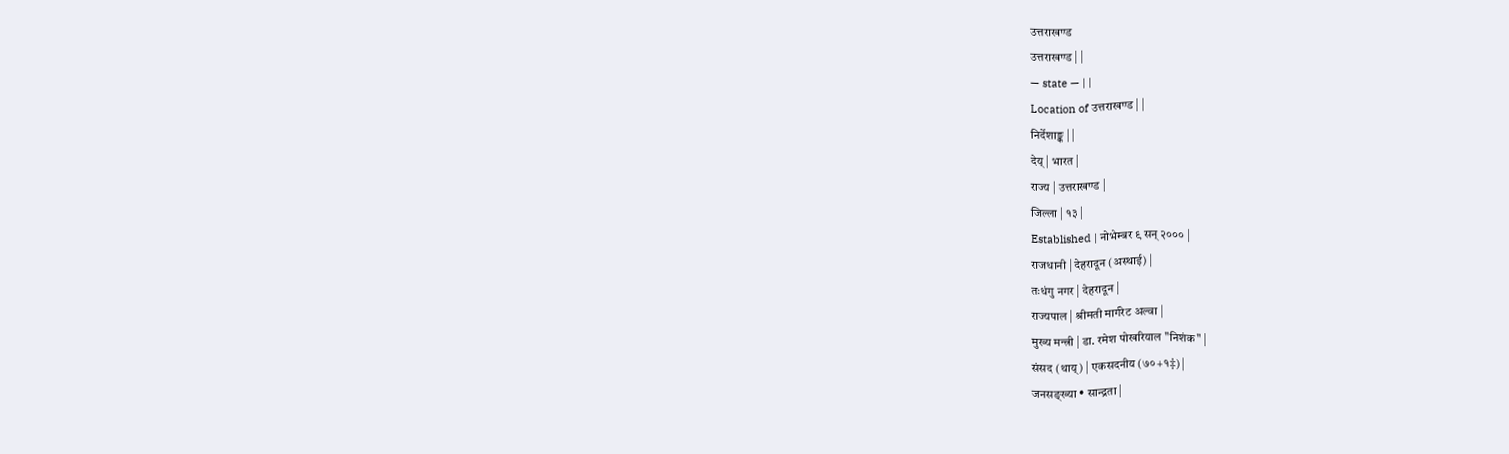उत्तराखण्ड
उत्तराखण्ड | |
— state — | |
Location of उत्तराखण्ड | |
निर्देशाङ्क | |
देय् | भारत |
राज्य | उत्तराखण्ड |
जिल्ला | १३ |
Established | नोभेम्बर ९ सन् २००० |
राजधानी | देहरादून (अस्थाई) |
तःधंगु नगर | देहरादून |
राज्यपाल | श्रीमती मार्गरेट अल्वा |
मुख्य मन्त्री | डा. रमेश पोखरियाल "निशंक" |
संसद (थाय्) | एकसदनीय (७०+१‡) |
जनसङ्ख्या • सान्द्रता |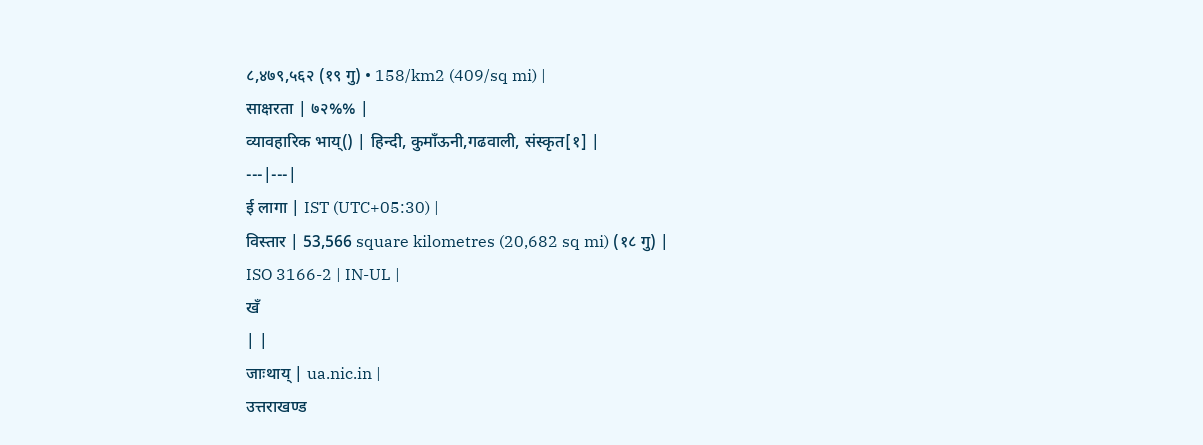८,४७९,५६२ (१९ गु) • 158/km2 (409/sq mi) |
साक्षरता | ७२%% |
व्यावहारिक भाय्() | हिन्दी, कुमाँऊनी,गढवाली, संस्कृत[१] |
---|---|
ई लागा | IST (UTC+05:30) |
विस्तार | 53,566 square kilometres (20,682 sq mi) (१८ गु) |
ISO 3166-2 | IN-UL |
खँ
| |
जाःथाय् | ua.nic.in |
उत्तराखण्ड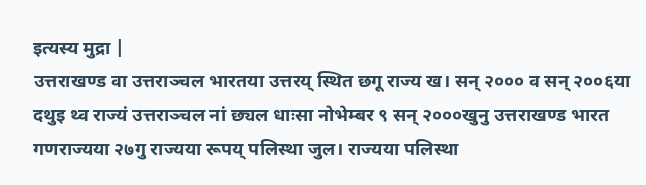इत्यस्य मुद्रा |
उत्तराखण्ड वा उत्तराञ्चल भारतया उत्तरय् स्थित छगू राज्य ख। सन् २००० व सन् २००६या दथुइ थ्व राज्यं उत्तराञ्चल नां छ्यल धाःसा नोभेम्बर ९ सन् २०००खुनु उत्तराखण्ड भारत गणराज्यया २७गु राज्यया रूपय् पलिस्था जुल। राज्यया पलिस्था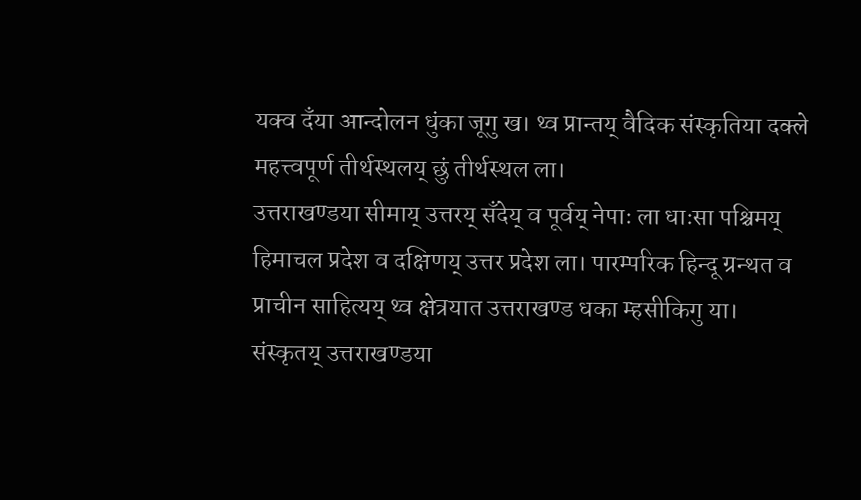यक्व दँया आन्दोलन धुंका जूगु ख। थ्व प्रान्तय् वैदिक संस्कृतिया दक्ले महत्त्वपूर्ण तीर्थस्थलय् छुं तीर्थस्थल ला।
उत्तराखण्डया सीमाय् उत्तरय् सँदेय् व पूर्वय् नेपाः ला धाःसा पश्चिमय् हिमाचल प्रदेश व दक्षिणय् उत्तर प्रदेश ला। पारम्परिक हिन्दू ग्रन्थत व प्राचीन साहित्यय् थ्व क्षेत्रयात उत्तराखण्ड धका म्हसीकिगु या। संस्कृतय् उत्तराखण्डया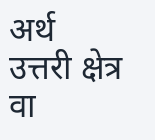अर्थ उत्तरी क्षेत्र वा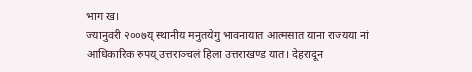भाग ख।
ज्यानुवरी २००७य् स्थानीय मनुतयेगु भावनायात आत्मसात याना राज्यया नां आधिकारिक रुपय् उत्तराञ्चलं हिला उत्तराखण्ड यात। देहरादून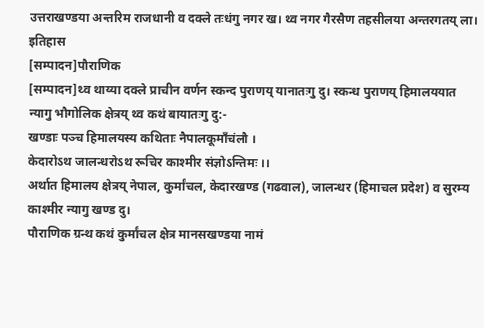उत्तराखण्डया अन्तरिम राजधानी व दक्ले तःधंगु नगर ख। थ्व नगर गैरसैण तहसीलया अन्तरगतय् ला।
इतिहास
[सम्पादन]पौराणिक
[सम्पादन]थ्व थाय्या दक्ले प्राचीन वर्णन स्कन्द पुराणय् यानातःगु दु। स्कन्ध पुराणय् हिमालययात न्यागु भौगोलिक क्षेत्रय् थ्व कथं बायातःगु दु:-
खण्डाः पञ्च हिमालयस्य कथिताः नैपालकूमाँचंलौ ।
केदारोऽथ जालन्धरोऽथ रूचिर काश्मीर संज्ञोऽन्तिमः ।।
अर्थात हिमालय क्षेत्रय् नेपाल, कुर्मांचल, केदारखण्ड (गढवाल), जालन्धर (हिमाचल प्रदेश) व सुरम्य काश्मीर न्यागु खण्ड दु।
पौराणिक ग्रन्थ कथं कुर्मांचल क्षेत्र मानसखण्डया नामं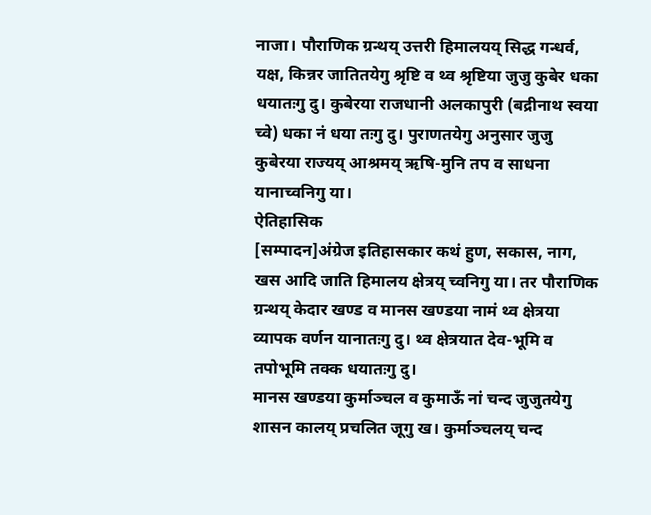नाजा। पौराणिक ग्रन्थय् उत्तरी हिमालयय् सिद्ध गन्धर्व, यक्ष, किन्नर जातितयेगु श्रृष्टि व थ्व श्रृष्टिया जुजु कुबेर धका धयातःगु दु। कुबेरया राजधानी अलकापुरी (बद्रीनाथ स्वया च्वे) धका नं धया तःगु दु। पुराणतयेगु अनुसार जुजु कुबेरया राज्यय् आश्रमय् ऋषि-मुनि तप व साधना यानाच्वनिगु या।
ऐतिहासिक
[सम्पादन]अंग्रेज इतिहासकार कथं हुण, सकास, नाग, खस आदि जाति हिमालय क्षेत्रय् च्वनिगु या। तर पौराणिक ग्रन्थय् केदार खण्ड व मानस खण्डया नामं थ्व क्षेत्रया व्यापक वर्णन यानातःगु दु। थ्व क्षेत्रयात देव-भूमि व तपोभूमि तक्क धयातःगु दु।
मानस खण्डया कुर्माञ्चल व कुमाऊँ नां चन्द जुजुतयेगु शासन कालय् प्रचलित जूगु ख। कुर्माञ्चलय् चन्द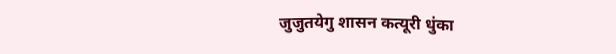जुजुतयेगु शासन कत्यूरी धुंका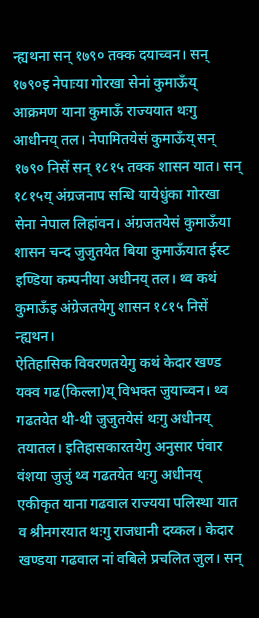न्ह्यथना सन् १७९० तक्क दयाच्वन। सन् १७९०इ नेपाःया गोरखा सेनां कुमाऊँय् आक्रमण याना कुमाऊँ राज्ययात थःगु आधीनय् तल। नेपामितयेसं कुमाऊँय् सन् १७९० निसें सन् १८१५ तक्क शासन यात। सन् १८१५य् अंग्रजनाप सन्धि यायेधुंका गोरखा सेना नेपाल लिहांवन। अंग्रजतयेसं कुमाऊँया शासन चन्द जुजुतयेत बिया कुमाऊँयात ईस्ट इण्डिया कम्पनीया अधीनय् तल। थ्व कथं कुमाऊँइ अंग्रेजतयेगु शासन १८१५ निसें न्ह्यथन।
ऐतिहासिक विवरणतयेगु कथं केदार खण्ड यक्व गढ(किल्ला)य् विभक्त जुयाच्वन। थ्व गढतयेत थी-थी जुजुतयेसं थःगु अधीनय् तयातल। इतिहासकारतयेगु अनुसार पंवार वंशया जुजुं थ्व गढतयेत थःगु अधीनय् एकीकृत याना गढवाल राज्यया पलिस्था यात व श्रीनगरयात थःगु राजधानी दय्कल। केदार खण्डया गढवाल नां वबिले प्रचलित जुल। सन्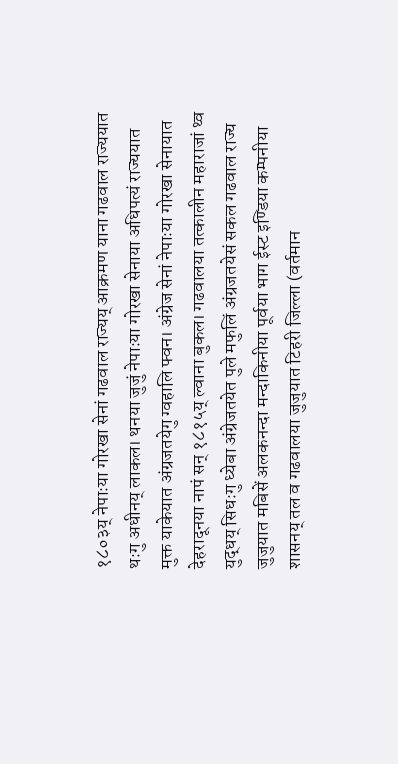१८०३य् नेपाःया गोरखा सेनां गढवाल राज्यय् आक्रमण याना गढवाल राज्ययात थःगु अधीनय् लाकल। थनया जुजुं नेपाःया गोरखा सेनाया अधिपत्यं राज्ययात मुक्त याकेयात अंग्रजतयेगु ग्वहालि फ्वन। अंग्रेज सेनां नेपाःया गोरखा सेनायात देहरादूनया नापं सन् १८१५य् ल्वाना बुकल। गढवालया तत्कालीन महाराजां थ्व युद्धय् सिधःगु ध्येबा अंग्रेजतयेत पुले मफुलिं अंग्रजतयेसं सकल गढवाल राज्य जुजुयात मबिसें अलकनन्दा मन्दाकिनीया पूर्वया भाग ईस्ट इण्डिया कम्पनीया शासनय् तल व गढवालया जुजुयात टिहरी जिल्ला (वर्तमान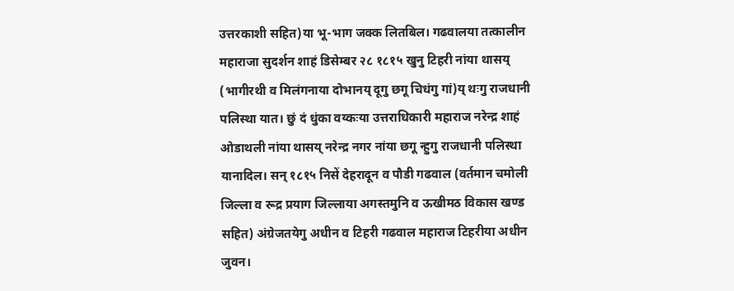उत्तरकाशी सहित)या भू-भाग जक्क लितबिल। गढवालया तत्कालीन महाराजा सुदर्शन शाहं डिसेम्बर २८ १८१५ खुनु टिहरी नांया थासय् (भागीरथी व मिलंगनाया दोभानय् दूगु छगू चिधंगु गां)य् थःगु राजधानी पलिस्था यात। छुं दं धुंका वय्कःया उत्तराधिकारी महाराज नरेन्द्र शाहं ओडाथली नांया थासय् नरेन्द्र नगर नांया छगू न्हुगु राजधानी पलिस्था यानादिल। सन् १८१५ निसें देहरादून व पौडी गढवाल (वर्तमान चमोली जिल्ला व रूद्र प्रयाग जिल्लाया अगस्तमुनि व ऊखीमठ विकास खण्ड सहित) अंग्रेजतयेगु अधीन व टिहरी गढवाल महाराज टिहरीया अधीन जुवन।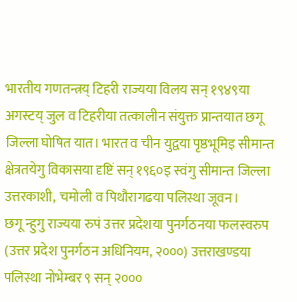भारतीय गणतन्त्रय् टिहरी राज्यया विलय सन् १९४९या अगस्टय् जुल व टिहरीया तत्कालीन संयुक्त प्रान्तयात छगू जिल्ला घोषित यात। भारत व चीन युद्वया पृष्ठभूमिइ सीमान्त क्षेत्रतयेगु विकासया दृष्टिं सन् १९६०इ स्वंगु सीमान्त जिल्ला उत्तरकाशी, चमोली व पिथौरागढया पलिस्था जूवन।
छगू न्हुगु राज्यया रुपं उत्तर प्रदेशया पुनर्गठनया फलस्वरुप (उत्तर प्रदेश पुनर्गठन अधिनियम, २०००) उत्तराखण्डया पलिस्था नोभेम्बर ९ सन् २०००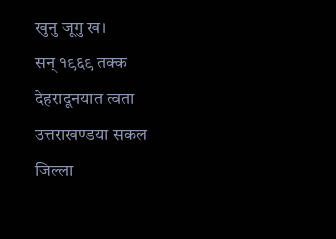खुनु जूगु ख।
सन् १९६९ तक्क देहरादूनयात त्वता उत्तराखण्डया सकल जिल्ला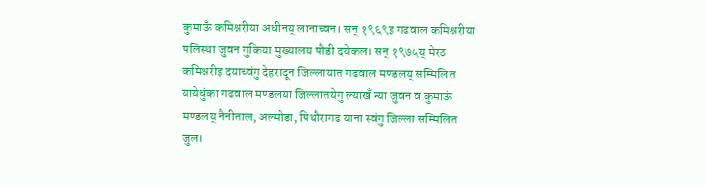कुमाऊँ कमिश्नरीया अधीनय् लानाच्वन। सन् १९६९इ गढवाल कमिश्नरीया पलिस्था जुवन गुकिया मुख्यालय पौडी दयेकल। सन् १९७५य् मेरठ कमिश्नरीइ दयाच्वंगु देहरादून जिल्लायात गढवाल मण्डलय् सम्मिलित यायेधुंका गढवाल मण्डलया जिल्लातयेगु ल्याखँ न्या जुवन व कुमाऊं मण्डलय् नैनीताल, अल्मोडा, पिथौरागढ याना स्वंगु जिल्ला सम्मिलित जुल।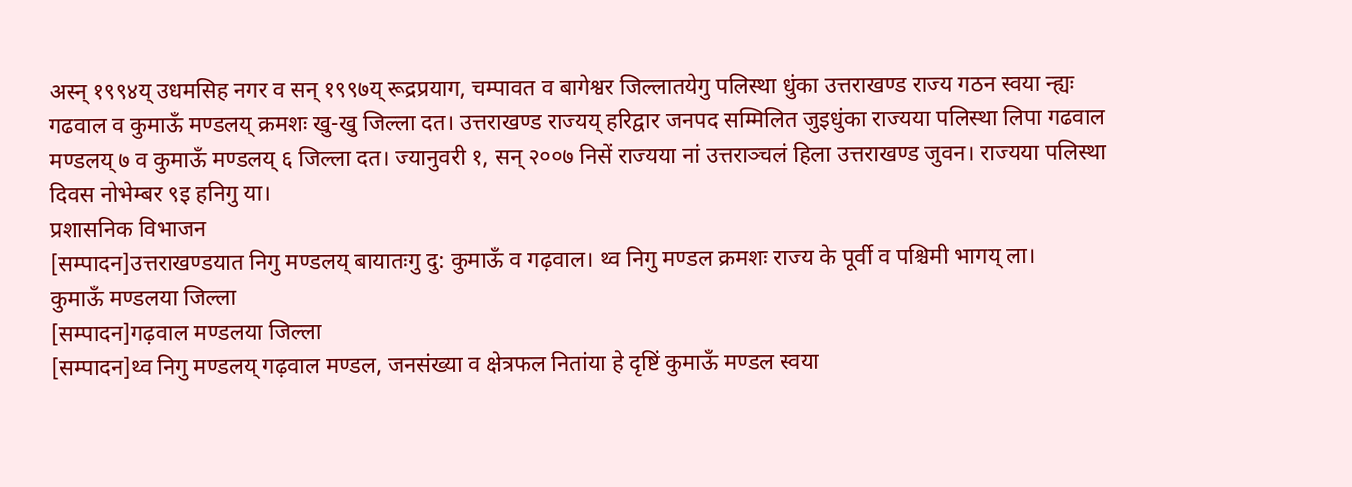अस्न् १९९४य् उधमसिह नगर व सन् १९९७य् रूद्रप्रयाग, चम्पावत व बागेश्वर जिल्लातयेगु पलिस्था धुंका उत्तराखण्ड राज्य गठन स्वया न्ह्यः गढवाल व कुमाऊँ मण्डलय् क्रमशः खु-खु जिल्ला दत। उत्तराखण्ड राज्यय् हरिद्वार जनपद सम्मिलित जुइधुंका राज्यया पलिस्था लिपा गढवाल मण्डलय् ७ व कुमाऊँ मण्डलय् ६ जिल्ला दत। ज्यानुवरी १, सन् २००७ निसें राज्यया नां उत्तराञ्चलं हिला उत्तराखण्ड जुवन। राज्यया पलिस्था दिवस नोभेम्बर ९इ हनिगु या।
प्रशासनिक विभाजन
[सम्पादन]उत्तराखण्डयात निगु मण्डलय् बायातःगु दु: कुमाऊँ व गढ़वाल। थ्व निगु मण्डल क्रमशः राज्य के पूर्वी व पश्चिमी भागय् ला।
कुमाऊँ मण्डलया जिल्ला
[सम्पादन]गढ़वाल मण्डलया जिल्ला
[सम्पादन]थ्व निगु मण्डलय् गढ़वाल मण्डल, जनसंख्या व क्षेत्रफल नितांया हे दृष्टिं कुमाऊँ मण्डल स्वया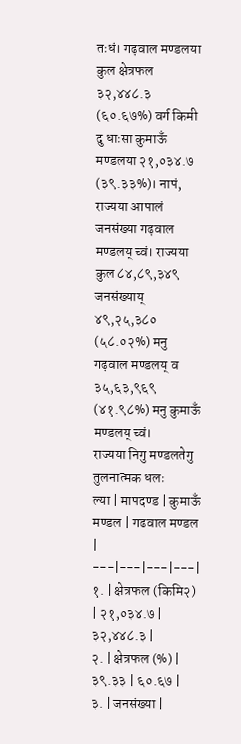तःधं। गढ़वाल मण्डलया कुल क्षेत्रफल ३२,४४८.३ (६०.६७%) वर्ग किमी दु धाःसा कुमाऊँ मण्डलया २१,०३४.७ (३९.३३%)। नापं, राज्यया आपालं जनसंख्या गढ़वाल मण्डलय् च्वं। राज्यया कुल ८४,८९,३४९ जनसंख्याय् ४९,२५,३८० (५८.०२%) मनु गढ़वाल मण्डलय् व ३५,६३,९६९ (४१.९८%) मनु कुमाऊँ मण्डलय् च्वं।
राज्यया निगु मण्डलतेगु तुलनात्मक धलः
ल्या | मापदण्ड | कुमाऊँ मण्डल | गढवाल मण्डल |
---|---|---|---|
१. | क्षेत्रफल (किमि२) | २१,०३४.७ | ३२,४४८.३ |
२. | क्षेत्रफल (%) | ३९.३३ | ६०.६७ |
३. | जनसंख्या |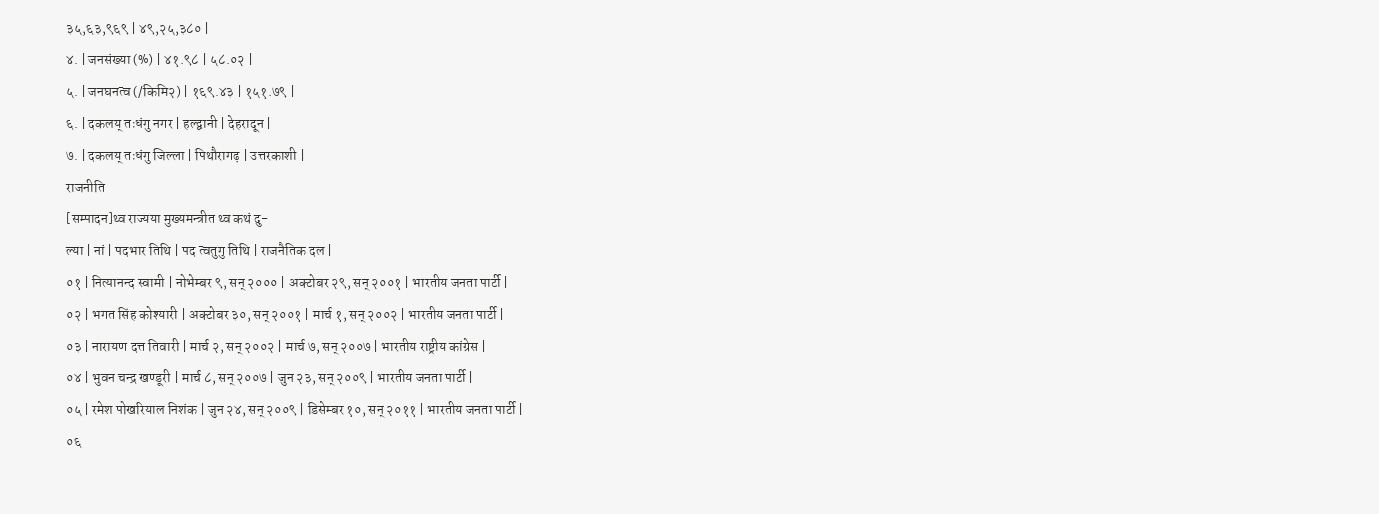३५,६३,९६९ | ४९,२५,३८० |
४. | जनसंख्या (%) | ४१.९८ | ५८.०२ |
५. | जनघनत्व (/किमि२) | १६९.४३ | १५१.७९ |
६. | दकलय् तःधंगु नगर | हल्द्वानी | देहरादून |
७. | दकलय् तःधंगु जिल्ला | पिथौरागढ़ | उत्तरकाशी |
राजनीति
[सम्पादन]थ्व राज्यया मुख्यमन्त्रीत थ्व कथं दु-
ल्या | नां | पदभार तिथि | पद त्वतुगु तिथि | राजनैतिक दल |
०१ | नित्यानन्द स्वामी | नोभेम्बर ९, सन् २००० | अक्टोबर २९, सन् २००१ | भारतीय जनता पार्टी |
०२ | भगत सिंह कोश्यारी | अक्टोबर ३०, सन् २००१ | मार्च १, सन् २००२ | भारतीय जनता पार्टी |
०३ | नारायण दत्त तिवारी | मार्च २, सन् २००२ | मार्च ७, सन् २००७ | भारतीय राष्ट्रीय कांग्रेस |
०४ | भुवन चन्द्र खण्डूरी | मार्च ८, सन् २००७ | जुन २३, सन् २००९ | भारतीय जनता पार्टी |
०५ | रमेश पोखरियाल निशंक | जुन २४, सन् २००९ | डिसेम्बर १०, सन् २०११ | भारतीय जनता पार्टी |
०६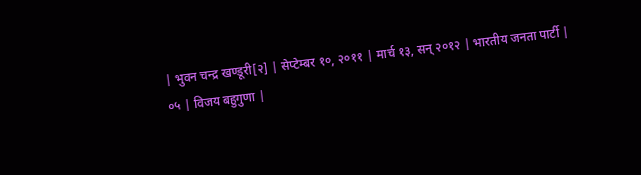| भुवन चन्द्र खण्डूरी[२] | सेप्टेम्बर १०, २०११ | मार्च १३, सन् २०१२ | भारतीय जनता पार्टी |
०५ | विजय बहुगुणा |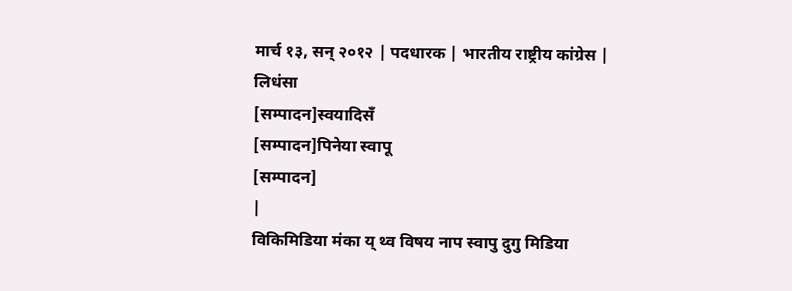मार्च १३, सन् २०१२ | पदधारक | भारतीय राष्ट्रीय कांग्रेस |
लिधंसा
[सम्पादन]स्वयादिसँ
[सम्पादन]पिनेया स्वापू
[सम्पादन]
|
विकिमिडिया मंका य् थ्व विषय नाप स्वापु दुगु मिडिया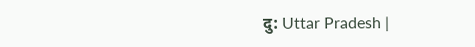दु: Uttar Pradesh |